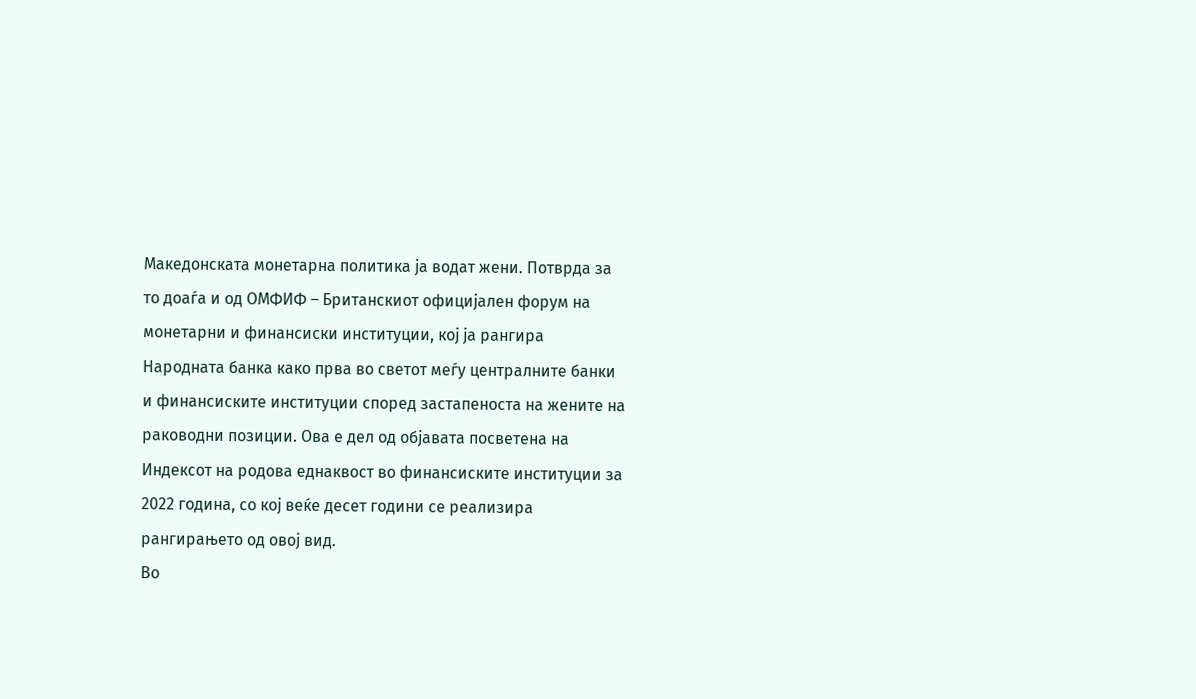Македонската монетарна политика ја водат жени. Потврда за то доаѓа и од ОМФИФ – Британскиот официјален форум на монетарни и финансиски институции, кој ја рангира Народната банка како прва во светот меѓу централните банки и финансиските институции според застапеноста на жените на раководни позиции. Ова е дел од објавата посветена на Индексот на родова еднаквост во финансиските институции за 2022 година, со кој веќе десет години се реализира рангирањето од овој вид.
Во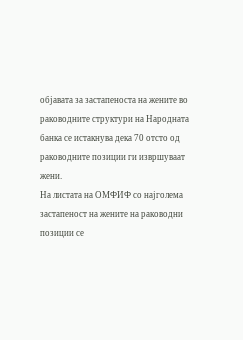објавата за застапеноста на жените во раководните структури на Народната банка се истакнува дека 70 отсто од раководните позиции ги извршуваат жени.
На листата на ОМФИФ со најголема застапеност на жените на раководни позиции се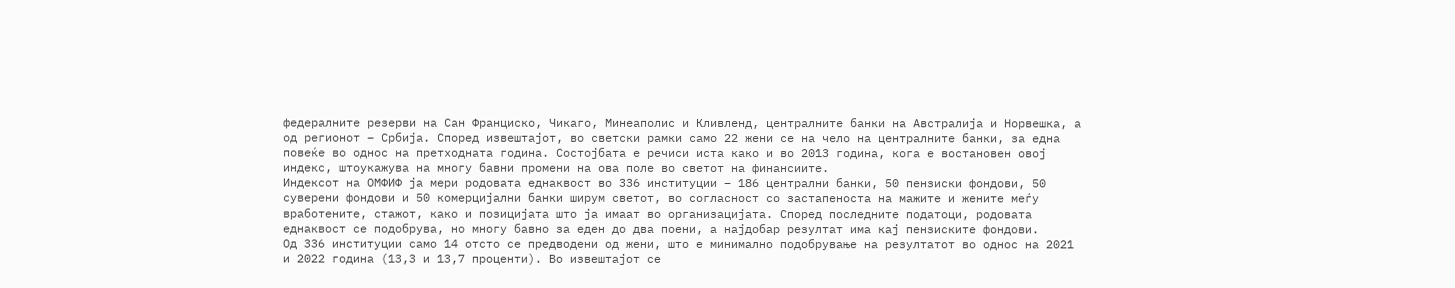федералните резерви на Сан Франциско, Чикаго, Минеаполис и Кливленд, централните банки на Австралија и Норвешка, а од регионот – Србија. Според извештајот, во светски рамки само 22 жени се на чело на централните банки, за една повеќе во однос на претходната година. Состојбата е речиси иста како и во 2013 година, кога е востановен овој индекс, штоукажува на многу бавни промени на ова поле во светот на финансиите.
Индексот на ОМФИФ ја мери родовата еднаквост во 336 институции – 186 централни банки, 50 пензиски фондови, 50 суверени фондови и 50 комерцијални банки ширум светот, во согласност со застапеноста на мажите и жените меѓу вработените, стажот, како и позицијата што ја имаат во организацијата. Според последните податоци, родовата еднаквост се подобрува, но многу бавно за еден до два поени, а најдобар резултат има кај пензиските фондови.
Од 336 институции само 14 отсто се предводени од жени, што е минимално подобрување на резултатот во однос на 2021 и 2022 година (13,3 и 13,7 проценти). Во извештајот се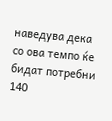наведува дека со ова темпо ќе бидат потребни 140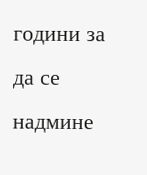години за да се надмине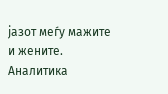јазот меѓу мажите и жените.
Аналитика